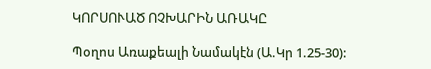ԿՈՐՍՈՒԱԾ ՈՉԽԱՐԻՆ ԱՌԱԿԸ

Պօղոս Առաքեալի Նամակէն (Ա.Կր 1.25-30):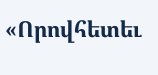«Որովհետեւ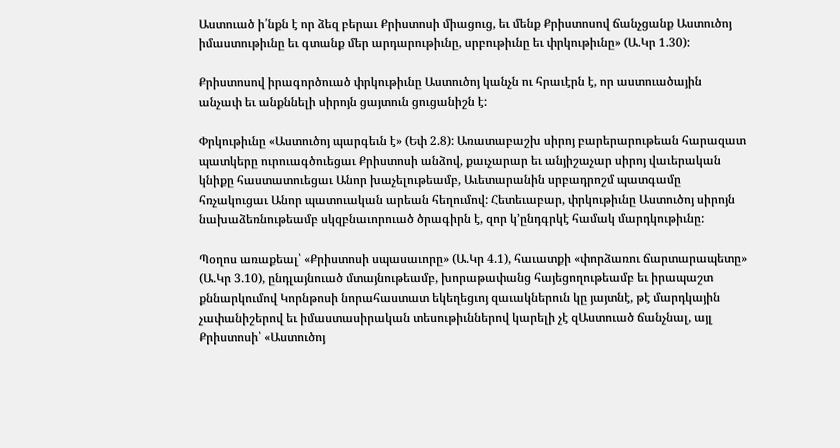Աստուած ի՛նքն է որ ձեզ բերաւ Քրիստոսի միացուց, եւ մենք Քրիստոսով ճանչցանք Աստուծոյ իմաստութիւնը եւ գտանք մեր արդարութիւնը, սրբութիւնը եւ փրկութիւնը» (Ա.Կր 1.30):

Քրիստոսով իրագործուած փրկութիւնը Աստուծոյ կանչն ու հրաւէրն է, որ աստուածային անչափ եւ անքննելի սիրոյն ցայտուն ցուցանիշն է:

Փրկութիւնը «Աստուծոյ պարգեւն է» (Եփ 2.8): Առատաբաշխ սիրոյ բարերարութեան հարազատ պատկերը ուրուագծուեցաւ Քրիստոսի անձով, քաւչարար եւ անյիշաչար սիրոյ վաւերական կնիքը հաստատուեցաւ Անոր խաչելութեամբ, Աւետարանին սրբադրոշմ պատգամը հռչակուցաւ Անոր պատուական արեան հեղումով: Հետեւաբար, փրկութիւնը Աստուծոյ սիրոյն նախաձեռնութեամբ սկզբնաւորուած ծրագիրն է, զոր կ’ընդգրկէ համակ մարդկութիւնը:

Պօղոս առաքեալ՝ «Քրիստոսի սպասաւորը» (Ա.Կր 4.1), հաւատքի «փորձառու ճարտարապետը» (Ա.Կր 3.10), ընդլայնուած մտայնութեամբ, խորաթափանց հայեցողութեամբ եւ իրապաշտ քննարկումով Կորնթոսի նորահաստատ եկեղեցւոյ զաւակներուն կը յայտնէ, թէ մարդկային չափանիշերով եւ իմաստասիրական տեսութիւններով կարելի չէ զԱստուած ճանչնալ, այլ Քրիստոսի՝ «Աստուծոյ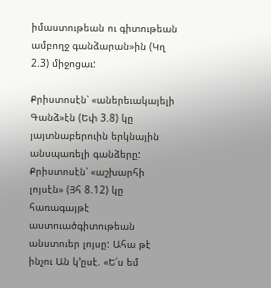իմաստութեան ու գիտութեան ամբողջ գանձարան»ին (Կղ 2.3) միջոցաւ:

Քրիստոսէն՝ «աներեւակայելի Գանձ»էն (Եփ 3.8) կը յայտնաբերուին երկնային անսպառելի գանձերը: Քրիստոսէն՝ «աշխարհի լոյսէն» (Յհ 8.12) կը հառագայթէ աստուածգիտութեան անստուեր լոյսը: Ահա թէ ինչու Ան կ’ըսէ. «Ե՛ս եմ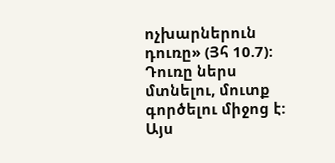ոչխարներուն դուռը» (Յհ 10.7): Դուռը ներս մտնելու, մուտք գործելու միջոց է: Այս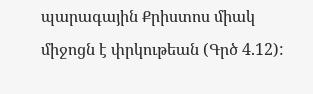պարագային Քրիստոս միակ միջոցն է փրկութեան (Գրծ 4.12):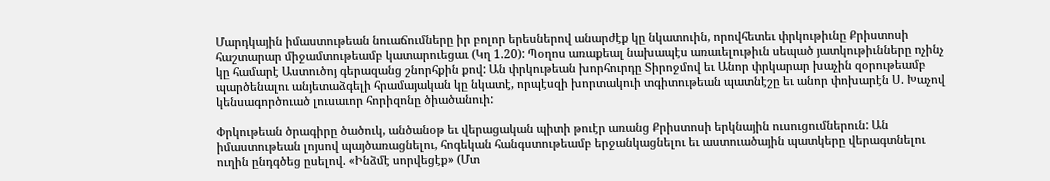Մարդկային իմաստութեան նուաճումները իր բոլոր երեսներով անարժէք կը նկատուին, որովհետեւ փրկութիւնը Քրիստոսի հաշտարար միջամտութեամբ կատարուեցաւ (Կղ 1.20): Պօղոս առաքեալ նախապէս առաւելութիւն սեպած յատկութիւնները ոչինչ կը համարէ Աստուծոյ գերազանց շնորհքին քով: Ան փրկութեան խորհուրդը Տիրոջմով եւ Անոր փրկարար խաչին զօրութեամբ պարծենալու անյետաձգելի հրամայական կը նկատէ, որպէսզի խորտակուի տգիտութեան պատնէշը եւ անոր փոխարէն Ս. Խաչով կենսագործուած լուսաւոր հորիզոնը ծիածանուի:

Փրկութեան ծրագիրը ծածուկ, անծանօթ եւ վերացական պիտի թուէր առանց Քրիստոսի երկնային ուսուցումներուն: Ան իմաստութեան լոյսով պայծառացնելու, հոգեկան հանգստութեամբ երջանկացնելու եւ աստուածային պատկերը վերագտնելու ուղին ընդգծեց ըսելով. «Ինձմէ սորվեցէք» (Մտ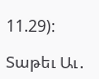11.29):

Տաթեւ Աւ․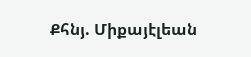Քհնյ. Միքայէլեան